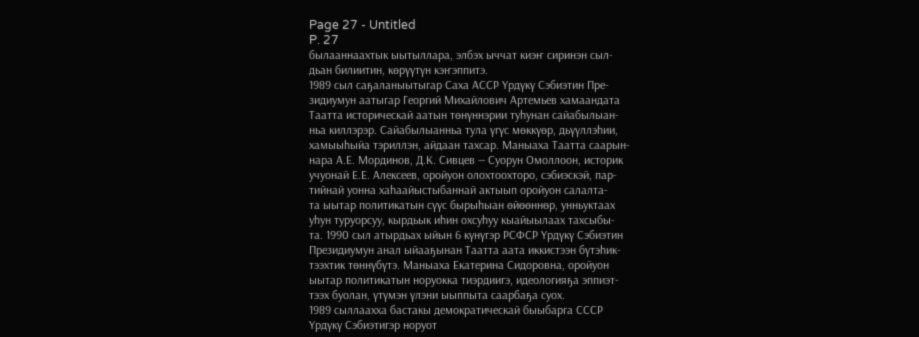Page 27 - Untitled
P. 27
былааннаахтык ыытыллара, элбэх ыччат киэҥ сиринэн сыл-
дьан билиитин, көрүүтүн кэҥэппитэ.
1989 сыл саҕаланыытыгар Саха АССР Үрдүкү Сэбиэтин Пре-
зидиумун аатыгар Георгий Михайлович Артемьев хамаандата
Таатта историческай аатын төнүннэрии туһунан сайабылыан-
ньа киллэрэр. Сайабылыанньа тула үгүс мөккүөр, дьүүллэһии,
хамыыһыйа тэриллэн, айдаан тахсар. Маныаха Таатта саарын-
нара А.Е. Мординов, Д.К. Сивцев — Суорун Омоллоон, историк
учуонай Е.Е. Алексеев, оройуон олохтоохторо, сэбиэскэй, пар-
тийнай уонна хаһаайыстыбаннай актыып оройуон салалта-
та ыытар политикатын сүүс бырыһыан өйөөннөр, унньуктаах
уһун туруорсуу, кырдьык иһин охсуһуу кыайыылаах тахсыбы-
та. 1990 сыл атырдьах ыйын 6 күнүгэр РСФСР Үрдүкү Сэбиэтин
Президиумун анал ыйааҕынан Таатта аата иккистээн бүтэһик-
тээхтик төннүбүтэ. Маныаха Екатерина Сидоровна, оройуон
ыытар политикатын норуокка тиэрдиигэ, идеологияҕа эппиэт-
тээх буолан, үтүмэн үлэни ыыппыта саарбаҕа суох.
1989 сыллаахха бастакы демократическай быыбарга СССР
Үрдүкү Сэбиэтигэр норуот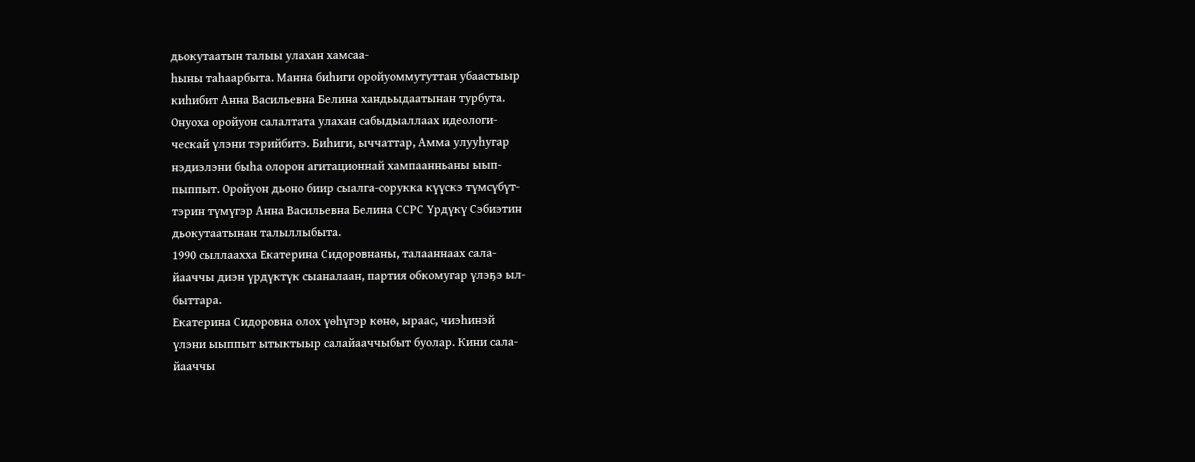дьокутаатын талыы улахан хамсаа-
һыны таһаарбыта. Манна биһиги оройуоммутуттан убаастыыр
киһибит Анна Васильевна Белина хандьыдаатынан турбута.
Онуоха оройуон салалтата улахан сабыдыаллаах идеологи-
ческай үлэни тэрийбитэ. Биһиги, ыччаттар, Амма улууһугар
нэдиэлэни быһа олорон агитационнай хампаанньаны ыып-
пыппыт. Оройуон дьоно биир сыалга-сорукка күүскэ түмсүбүт-
тэрин түмүгэр Анна Васильевна Белина ССРС Үрдүкү Сэбиэтин
дьокутаатынан талыллыбыта.
1990 сыллаахха Екатерина Сидоровнаны, талааннаах сала-
йааччы диэн үрдүктүк сыаналаан, партия обкомугар үлэҕэ ыл-
быттара.
Екатерина Сидоровна олох үөһүгэр көнө, ыраас, чиэһинэй
үлэни ыыппыт ытыктыыр салайааччыбыт буолар. Кини сала-
йааччы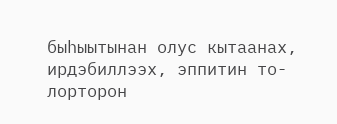быһыытынан олус кытаанах, ирдэбиллээх, эппитин то-
лорторон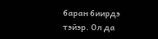баран биирдэ тэйэр. Ол да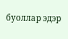буоллар эдэр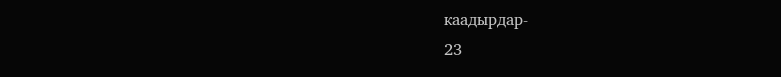каадырдар-
23